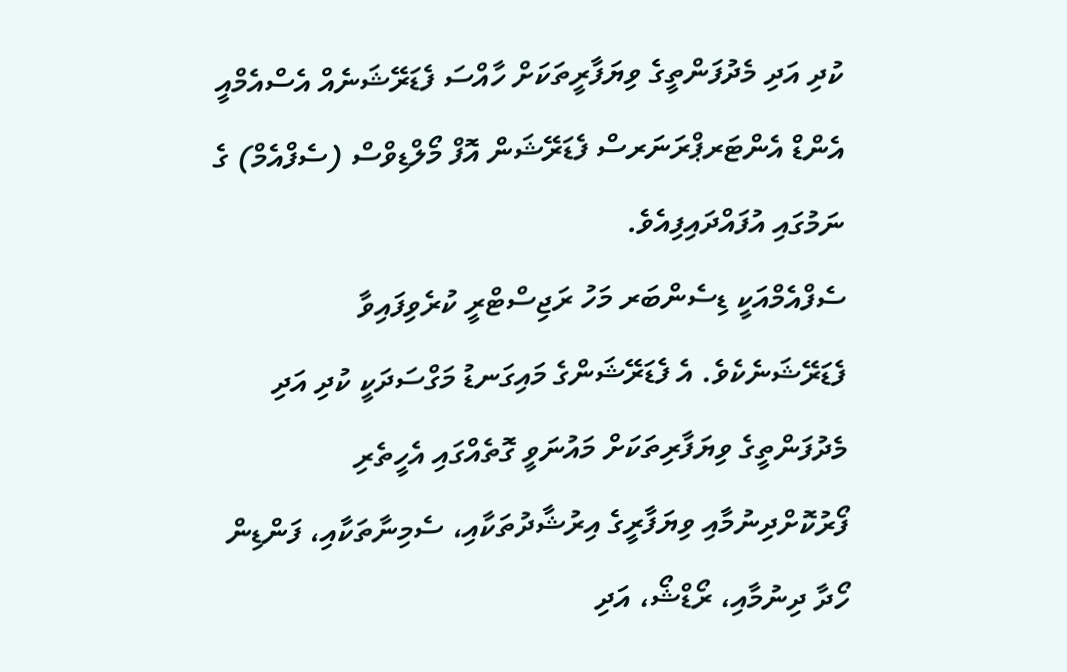ކުދި އަދި މެދުފަންތީގެ ވިޔަފާރީތަކަށް ހާއްސަ ފެޑަރޭޝަނެއް އެސްއެމްއީ އެންޑް އެންޓަރޕްރަނަރސް ފެޑަރޭޝަން އޮފް މޯލްޑިވްސް (ސެފްއެމް) ގެ ނަމުގައި އުފައްދައިފިއެވެ.
ސެފްއެމްއަކީ ޑިސެންބަރ މަހު ރަޖިސްޓްރީ ކުރެވިފައިވާ ފެޑަރޭޝަނެކެވެ. އެ ފެޑަރޭޝަންގެ މައިގަނޑު މަގްސަދަކީ ކުދި އަދި މެދުފަންތީގެ ވިޔަފާރިތަކަށް މައުނަވީ ގޮތެއްގައި އެހީތެރި ފޯރުކޮށްދިނުމާއި ވިޔަފާރީގެ އިރުޝާދުތަކާއި، ސެމިނާތަކާއި، ފަންޑިން ހޯދާ ދިނުމާއި، ރޯޑްޝޯ، އަދި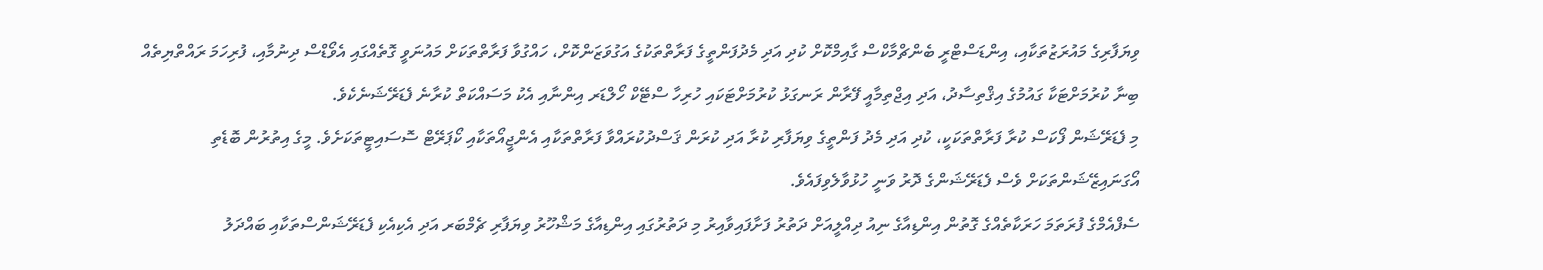ވިޔަފާރިގެ މައުރަޒުތަކާއި، އިންޑަސްޓްރީ ބެންޗްމާކްސް ގާއިމްކޮށް ކުދި އަދި މެދުފަންތީގެ ފަރާތްތަކުގެ އަގުވަޒަންކޮށް، ހައްގުވާ ފަރާތްތަކަށް މައުނަވީ ގޮތެއްގައި އެވޯޑްސް ދިނުމާއި، ފުރިހަމަ ރައްތްޔިތެއް ބިނާ ކުރުމަށްޓަކާ ގައުމުގެ އިޤްތިސާދު، އަދި އިޖްތިމާއީ ފޭރާން ރަނގަޅު ކުރުމަށްޓަކައި ހުރިހާ ސްޓޭކް ހޯލްޑަރ އިންނާއި އެކު މަސައްކަތް ކުރާނެ ފެޑަރޭޝަނެކެވެ.
މި ފެޑަރޭޝަން ފޯކަސް ކުރާ ފަރާތްތަކަކީ، ކުދި އަދި މެދު ފަންތީގެ ވިޔަފާރި ކުރާ އަދި ކުރަން ޤަސްދުކުރައްވާ ފަރާތްތަކާއި އެންޖީއޯތަކާއި ކޯޕަރޭޓް ސޮސައިޓީތަކަށެވެ. މީގެ އިތުރުން ބޮޑެތި އޯގަނައިޒޭޝަންތަކަށް ވެސް ފެޑަރޭޝަންގެ ދޮރު ވަނީ ހުޅުވާލެވިފައެވެ.
ސެފްއެމްގެ ފުރަތަމަ ހަރަކާތެއްގެ ގޮތުން އިންޑިއާގެ ނިއު ދިއްލީއަށް ދަތުރު ފަށާފައިވާއިރު މި ދަތުރުގައި އިންޑިއާގެ މަޝްހޫރު ވިޔަފާރި ޗެމްބަރ އަދި އެކިއެކި ފެޑަރޭޝަންސްތަކާއި ބައްދަލު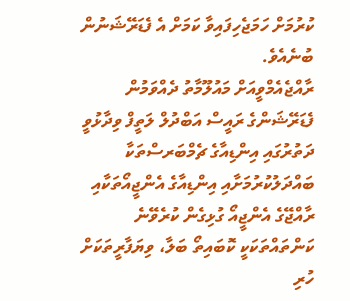ކުރުމަށް ހަމަޖެހިފައިވާ ކަމަށް އެ ފެޑަރޭޝަނުން ބުނެއެވެ.
ރާއްޖެއެމްވީއަށް މައުލޫމާތު ދެއްވަމުން ފެޑަރޭޝަންގެ ރައީސް އަބްދުލް ލަތީފް ވިދާޅުވީ ދަތުރުގައި އިންޑިއާގެ ޗެމްބަރސްތަކާ ބައްދަލުކުރުމަށާއި އިންޑިއާގެ އެންޖީއޯތަކާއި ރާއްޖޭގެ އެންޖީއޯ ގުޅިގެން ކުރެވޭނެ ކަންތައްތަކަކީ ކޮބައިތޯ ބަލާ، ވިޔަފާރީތަކަށް ހުރި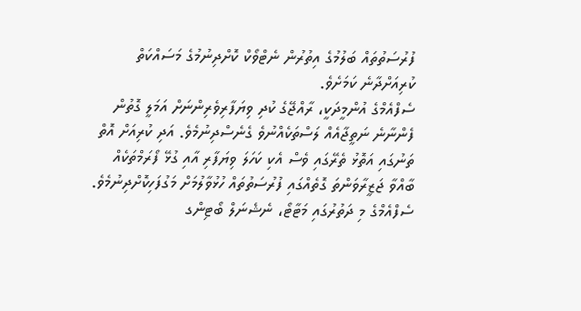ފުރުސަތުތައް ބަލުމުގެ އިތުރުން ނެޓްވޯކް ކޮށްދިނުމުގެ މަސައްކަތް ކުރިއަށްދާނެ ކަމަށެވެ.
ސެފްއެމްގެ އުންމީދަކީ، ރާއްޖޭގެ ކުދި ވިޔަފާރިވެރިންނަށް އަމަލީ ގޮތުން ފެންނާނެ ނަތީޖާއެއް ލަސްތަކެއްނުވެ ގެނެސްދިނުމެވެ. އަދި ކުރިއަށް އޮތް ތަނުގައި އަތޮޅު ތެރޭގައި ވެސް އެކި ކަހަލަ ވިޔަފާރި އާއި ގުޅޭ ފޯރަމްތަކެއް ބާއްވާ ޖަޒީރާވަންތަ ގޮތެއްގައި ފުރުސަތުތައް ހުޅުވާލުމަށް މަގުފަހިކޮށްދިނުމެވެ.
ސެފްއެމްގެ މި ދަތުރުގައި މަޓާޓޯ، ނެޝެނަލް ބޯޓިންގ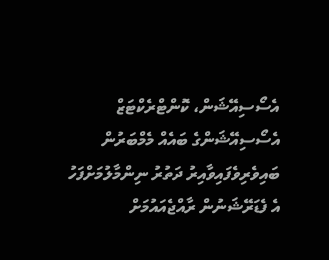އެސޯސިއޭޝަން، ކޮންޓްރެކްޓަޒް އެސޯސިއޭޝަންގެ ބައެއް މެމްބަރުން ބައިވެރިވެފައިވާއިރު ދަތުރު ނިންމާލުމަށްފަހު އެ ފެޑަރޭޝަނުން ރާއްޖެއައުމަށް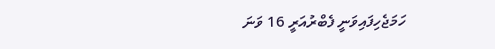ހަމަޖެހިފައިވަނީ ފެބްރުއަރީ 16 ވަނަ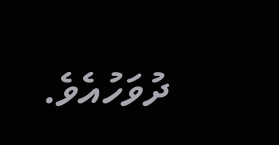ދުވަހުއެވެ.